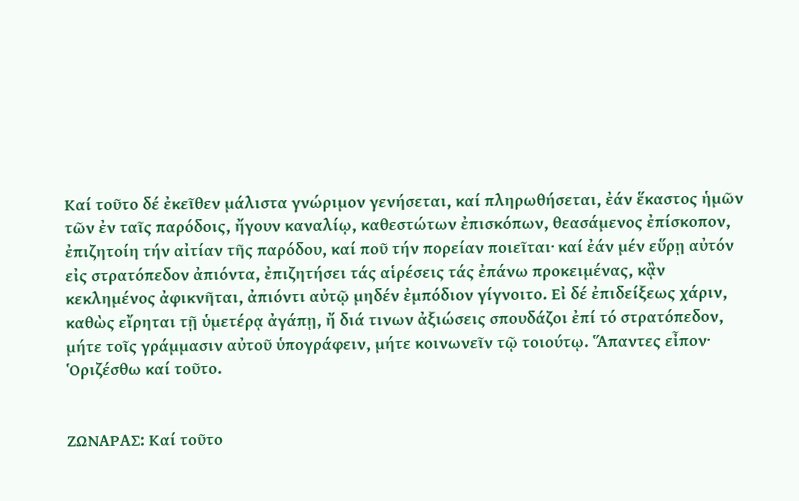Καί τοῦτο δέ ἐκεῖθεν μάλιστα γνώριμον γενήσεται, καί πληρωθήσεται, ἐάν ἕκαστος ἡμῶν τῶν ἐν ταῖς παρόδοις, ἤγουν καναλίῳ, καθεστώτων ἐπισκόπων, θεασάμενος ἐπίσκοπον, ἐπιζητοίη τήν αἰτίαν τῆς παρόδου, καί ποῦ τήν πορείαν ποιεῖται· καί ἐάν μέν εὕρῃ αὐτόν εἰς στρατόπεδον ἀπιόντα, ἐπιζητήσει τάς αἱρέσεις τάς ἐπάνω προκειμένας, κᾂν κεκλημένος ἀφικνῆται, ἀπιόντι αὐτῷ μηδέν ἐμπόδιον γίγνοιτο. Εἰ δέ ἐπιδείξεως χάριν, καθὼς εἴρηται τῇ ὑμετέρᾳ ἀγάπῃ, ἤ διά τινων ἀξιώσεις σπουδάζοι ἐπί τό στρατόπεδον, μήτε τοῖς γράμμασιν αὐτοῦ ὑπογράφειν, μήτε κοινωνεῖν τῷ τοιούτῳ. Ἅπαντες εἶπον· Ὁριζέσθω καί τοῦτο.


ΖΩΝΑΡΑΣ: Καί τοῦτο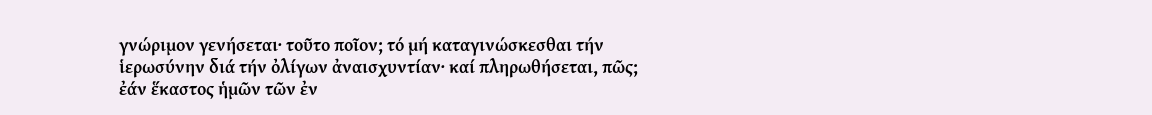γνώριμον γενήσεται∙ τοῦτο ποῖον; τό μή καταγινώσκεσθαι τήν ἱερωσύνην διά τήν ὀλίγων ἀναισχυντίαν∙ καί πληρωθήσεται, πῶς; ἐάν ἕκαστος ἡμῶν τῶν ἐν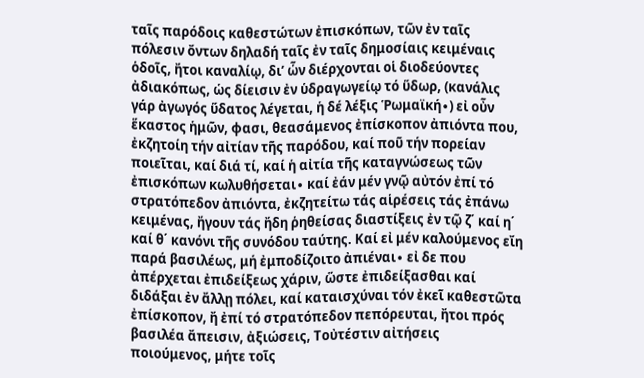ταῖς παρόδοις καθεστώτων ἐπισκόπων, τῶν ἐν ταῖς πόλεσιν ὄντων δηλαδή ταῖς ἐν ταῖς δημοσίαις κειμέναις ὁδοῖς, ἤτοι καναλίῳ, δι’ ὧν διέρχονται οἱ διοδεύοντες ἀδιακόπως, ὡς δίεισιν ἐν ὑδραγωγείῳ τό ὕδωρ, (κανάλις γάρ ἀγωγός ὕδατος λέγεται, ἡ δέ λέξις Ῥωμαϊκή∙) εἰ οὖν ἕκαστος ἡμῶν, φασι, θεασάμενος ἐπίσκοπον ἀπιόντα που, ἐκζητοίη τήν αἰτίαν τῆς παρόδου, καί ποῦ τήν πορείαν ποιεῖται, καί διά τί, καί ἡ αἰτία τῆς καταγνώσεως τῶν ἐπισκόπων κωλυθήσεται∙ καί ἐάν μέν γνῷ αὐτόν ἐπί τό στρατόπεδον ἀπιόντα, ἐκζητείτω τάς αἱρέσεις τάς ἐπάνω κειμένας, ἤγουν τάς ἤδη ῥηθείσας διαστίξεις ἐν τῷ ζ΄ καί η΄ καί θ΄ κανόνι τῆς συνόδου ταύτης. Καί εἰ μέν καλούμενος εἴη παρά βασιλέως, μή ἐμποδίζοιτο ἀπιέναι∙ εἰ δε που ἀπέρχεται ἐπιδείξεως χάριν, ὥστε ἐπιδείξασθαι καί διδάξαι ἐν ἄλλῃ πόλει, καί καταισχύναι τόν ἐκεῖ καθεστῶτα ἐπίσκοπον, ἤ ἐπί τό στρατόπεδον πεπόρευται, ἤτοι πρός βασιλέα ἄπεισιν, ἀξιώσεις, Τοὐτέστιν αἰτήσεις ποιούμενος, μήτε τοῖς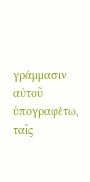γράμμασιν αὐτοῦ ὑπογραφέτω, ταῖς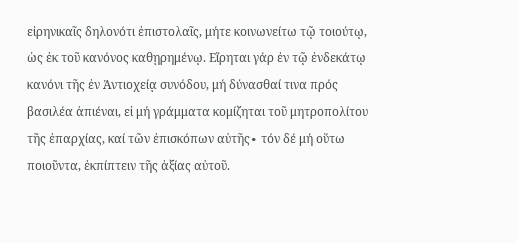εἰρηνικαῖς δηλονότι ἐπιστολαῖς, μήτε κοινωνείτω τῷ τοιούτῳ, ὡς ἐκ τοῦ κανόνος καθῃρημένῳ. Εἴρηται γάρ ἐν τῷ ἐνδεκάτῳ κανόνι τῆς ἐν Ἀντιοχείᾳ συνόδου, μή δύνασθαί τινα πρός βασιλέα ἀπιέναι, εἰ μή γράμματα κομίζηται τοῦ μητροπολίτου τῆς ἐπαρχίας, καί τῶν ἐπισκόπων αὐτῆς∙ τόν δέ μή οὕτω ποιοῦντα, ἐκπίπτειν τῆς ἀξίας αὐτοῦ.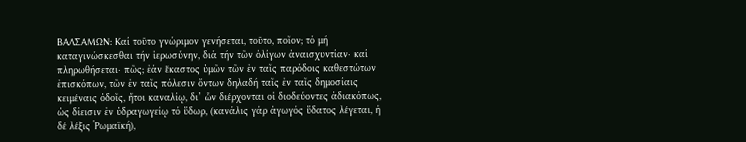ΒΑΛΣΑΜΩΝ: Καί τοῦτο γνώριμον γενήσεται, τοῦτο, ποῖον; τό μή καταγινώσκεσθαι τήν ἱερωσύνην, διά τήν τῶν ὀλίγων ἀναισχυντίαν∙ καί πληρωθήσεται∙ πῶς; ἐάν ἕκαστος ὑμῶν τῶν ἐν ταῖς παρόδοις καθεστώτων ἐπισκόπων, τῶν ἐν ταῖς πόλεσιν ὄντων δηλαδή ταῖς ἐν ταῖς δημοσίαις κειμέναις ὁδοῖς, ἤτοι καναλίῳ, δι’ ὧν διέρχονται οἱ διοδεύοντες ἀδιακόπως, ὡς δίεισιν ἐν ὑδραγωγείῳ τό ὕδωρ, (κανάλις γάρ ἀγωγός ὕδατος λέγεται, ἡ δέ λέξις Ῥωμαϊκή),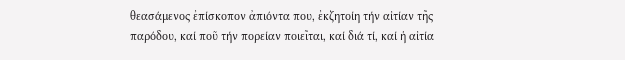θεασάμενος ἐπίσκοπον ἀπιόντα που, ἐκζητοίη τήν αἰτίαν τῆς παρόδου, καί ποῦ τήν πορείαν ποιεῖται, καί διά τί, καί ἡ αἰτία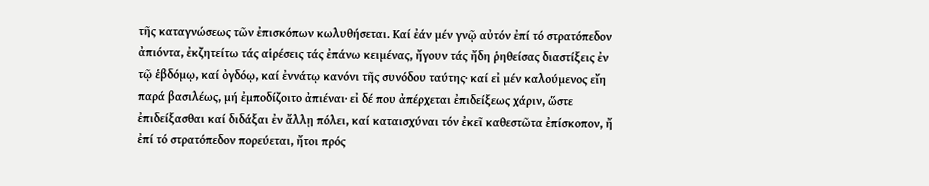τῆς καταγνώσεως τῶν ἐπισκόπων κωλυθήσεται. Καί ἐάν μέν γνῷ αὐτόν ἐπί τό στρατόπεδον ἀπιόντα, ἐκζητείτω τάς αἱρέσεις τάς ἐπάνω κειμένας, ἤγουν τάς ἤδη ῥηθείσας διαστίξεις ἐν τῷ ἑβδόμῳ, καί ὀγδόῳ, καί ἐννάτῳ κανόνι τῆς συνόδου ταύτης∙ καί εἰ μέν καλούμενος εἴη παρά βασιλέως, μή ἐμποδίζοιτο ἀπιέναι∙ εἰ δέ που ἀπέρχεται ἐπιδείξεως χάριν, ὥστε ἐπιδείξασθαι καί διδάξαι ἐν ἄλλῃ πόλει, καί καταισχύναι τόν ἐκεῖ καθεστῶτα ἐπίσκοπον, ἤ ἐπί τό στρατόπεδον πορεύεται, ἤτοι πρός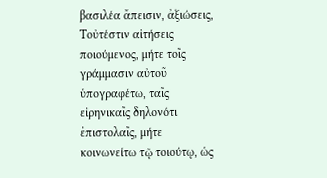βασιλέα ἄπεισιν, ἀξιώσεις, Τοὐτέστιν αἰτήσεις ποιούμενος, μήτε τοῖς γράμμασιν αὐτοῦ ὑπογραφέτω, ταῖς εἰρηνικαῖς δηλονότι ἐπιστολαῖς, μήτε κοινωνείτω τῷ τοιούτῳ, ὡς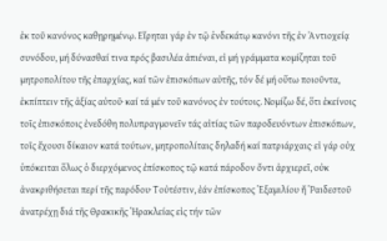ἐκ τοῦ κανόνος καθῃρημένῳ. Εἴρηται γάρ ἐν τῷ ἑνδεκάτῳ κανόνι τῆς ἐν Ἀντιοχείᾳ συνόδου, μή δύνασθαί τινα πρός βασιλέα ἀπιέναι, εἰ μή γράμματα κομίζηται τοῦ μητροπολίτου τῆς ἐπαρχίας, καί τῶν ἐπισκόπων αὐτῆς, τόν δέ μή οὕτω ποιοῦντα, ἐκπίπτειν τῆς ἀξίας αὐτοῦ∙ καί τά μέν τοῦ κανόνος ἐν τούτοις. Νομίζω δέ, ὅτι ἐκείνοις τοῖς ἐπισκόποις ἐνεδόθη πολυπραγμονεῖν τάς αἰτίας τῶν παροδευόντων ἐπισκόπων, τοῖς ἔχουσι δίκαιον κατά τούτων, μητροπολίταις δηλαδή καί πατριάρχαις∙ εἰ γάρ οὐχ ὑπόκειται ὅλως ὁ διερχόμενος ἐπίσκοπος τῷ κατά πάροδον ὄντι ἀρχιερεῖ, οὐκ ἀνακριθήσεται περί τῆς παρόδου∙ Τοὐτέστιν, ἐάν ἐπίσκοπος Ἑξαμιλίου ἤ Ῥαιδεστοῦ ἀνατρέχῃ διά τῆς Θρακικῆς Ἡρακλείας εἰς τήν τῶν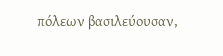πόλεων βασιλεύουσαν,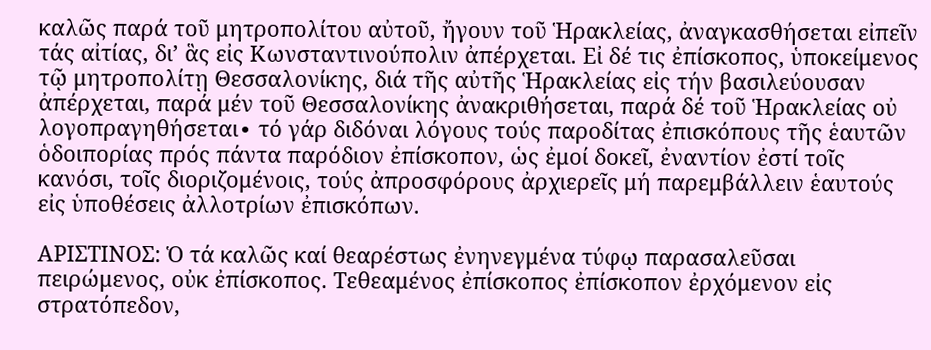καλῶς παρά τοῦ μητροπολίτου αὐτοῦ, ἤγουν τοῦ Ἡρακλείας, ἀναγκασθήσεται εἰπεῖν τάς αἰτίας, δι’ ἃς εἰς Κωνσταντινούπολιν ἀπέρχεται. Εἰ δέ τις ἐπίσκοπος, ὑποκείμενος τῷ μητροπολίτῃ Θεσσαλονίκης, διά τῆς αὐτῆς Ἡρακλείας εἰς τήν βασιλεύουσαν ἀπέρχεται, παρά μέν τοῦ Θεσσαλονίκης ἀνακριθήσεται, παρά δέ τοῦ Ἡρακλείας οὐ λογοπραγηθήσεται∙ τό γάρ διδόναι λόγους τούς παροδίτας ἐπισκόπους τῆς ἑαυτῶν ὁδοιπορίας πρός πάντα παρόδιον ἐπίσκοπον, ὡς ἐμοί δοκεῖ, ἐναντίον ἐστί τοῖς κανόσι, τοῖς διοριζομένοις, τούς ἀπροσφόρους ἀρχιερεῖς μή παρεμβάλλειν ἑαυτούς εἰς ὑποθέσεις ἀλλοτρίων ἐπισκόπων.

ΑΡΙΣΤΙΝΟΣ: Ὁ τά καλῶς καί θεαρέστως ἐνηνεγμένα τύφῳ παρασαλεῦσαι πειρώμενος, οὐκ ἐπίσκοπος. Τεθεαμένος ἐπίσκοπος ἐπίσκοπον ἐρχόμενον εἰς στρατόπεδον,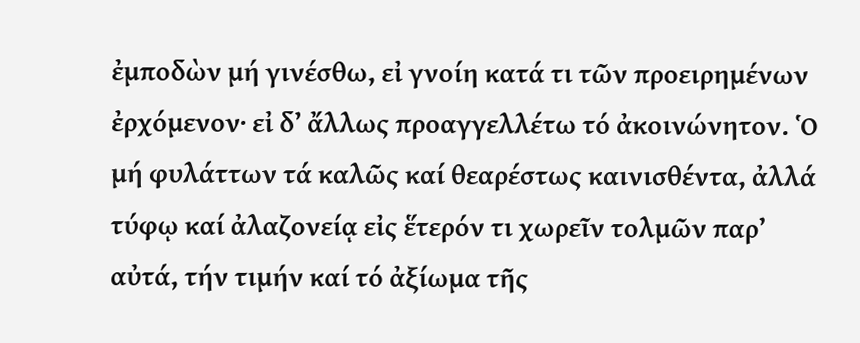ἐμποδὼν μή γινέσθω, εἰ γνοίη κατά τι τῶν προειρημένων ἐρχόμενον∙ εἰ δ’ ἄλλως προαγγελλέτω τό ἀκοινώνητον. Ὁ μή φυλάττων τά καλῶς καί θεαρέστως καινισθέντα, ἀλλά τύφῳ καί ἀλαζονείᾳ εἰς ἕτερόν τι χωρεῖν τολμῶν παρ’ αὐτά, τήν τιμήν καί τό ἀξίωμα τῆς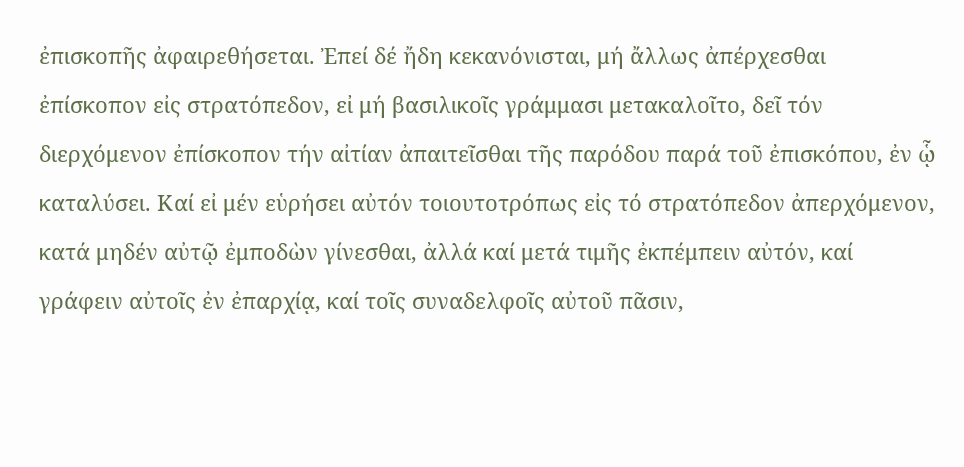ἐπισκοπῆς ἀφαιρεθήσεται. Ἐπεί δέ ἤδη κεκανόνισται, μή ἄλλως ἀπέρχεσθαι ἐπίσκοπον εἰς στρατόπεδον, εἰ μή βασιλικοῖς γράμμασι μετακαλοῖτο, δεῖ τόν διερχόμενον ἐπίσκοπον τήν αἰτίαν ἀπαιτεῖσθαι τῆς παρόδου παρά τοῦ ἐπισκόπου, ἐν ᾧ καταλύσει. Καί εἰ μέν εὑρήσει αὐτόν τοιουτοτρόπως εἰς τό στρατόπεδον ἀπερχόμενον, κατά μηδέν αὐτῷ ἐμποδὼν γίνεσθαι, ἀλλά καί μετά τιμῆς ἐκπέμπειν αὐτόν, καί γράφειν αὐτοῖς ἐν ἐπαρχίᾳ, καί τοῖς συναδελφοῖς αὐτοῦ πᾶσιν,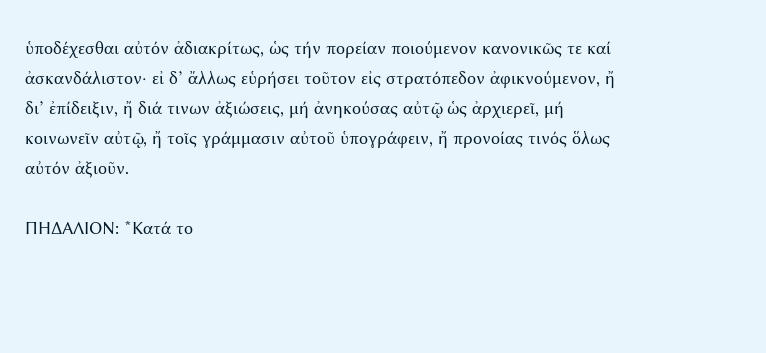ὑποδέχεσθαι αὐτόν ἀδιακρίτως, ὡς τήν πορείαν ποιούμενον κανονικῶς τε καί ἀσκανδάλιστον∙ εἰ δ’ ἄλλως εὑρήσει τοῦτον εἰς στρατόπεδον ἀφικνούμενον, ἤ δι’ ἐπίδειξιν, ἤ διά τινων ἀξιώσεις, μή ἀνηκούσας αὐτῷ ὡς ἀρχιερεῖ, μή κοινωνεῖν αὐτῷ, ἤ τοῖς γράμμασιν αὐτοῦ ὑπογράφειν, ἤ προνοίας τινός ὅλως αὐτόν ἀξιοῦν.

ΠΗΔΑΛΙΟΝ: *Κατά το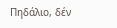Πηδάλιο, δέν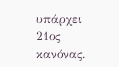υπάρχει 21ος κανόνας.